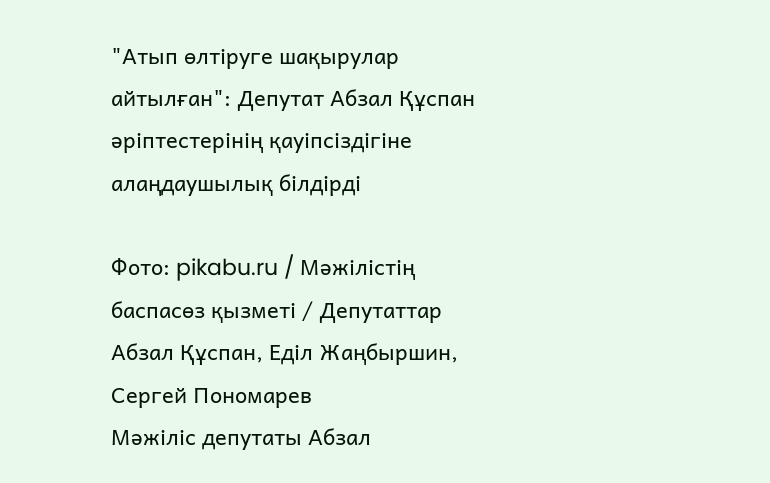"Атып өлтіруге шақырулар айтылған": Депутат Абзал Құспан әріптестерінің қауіпсіздігіне алаңдаушылық білдірді

Фото: pikabu.ru / Мәжілістің баспасөз қызметі / Депутаттар Абзал Құспан, Еділ Жаңбыршин, Сергей Пономарев
Мәжіліс депутаты Абзал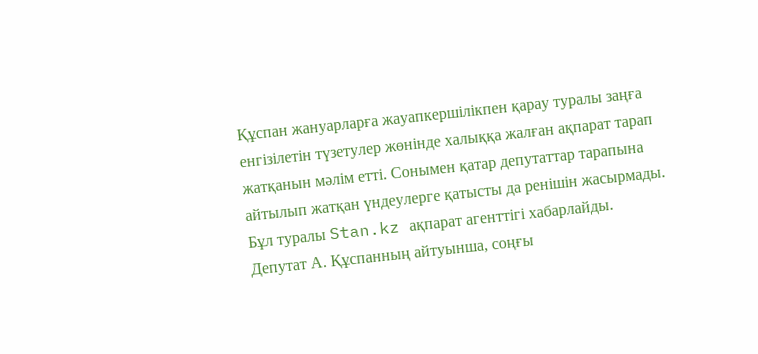Құспан жануарларға жауапкершілікпен қарау туралы заңға енгізілетін түзетулер жөнінде халыққа жалған ақпарат тарап жатқанын мәлім етті. Сонымен қатар депутаттар тарапына айтылып жатқан үндеулерге қатысты да ренішін жасырмады. Бұл туралы Stan.kz ақпарат агенттігі хабарлайды.
Депутат А. Құспанның айтуынша, соңғы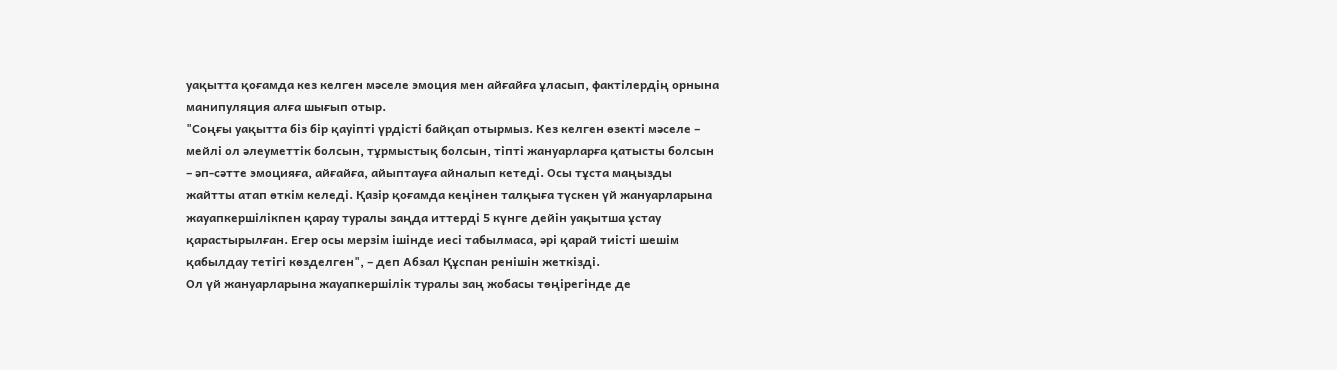уақытта қоғамда кез келген мәселе эмоция мен айғайға ұласып, фактілердің орнына манипуляция алға шығып отыр.
"Соңғы уақытта біз бір қауіпті үрдісті байқап отырмыз. Кез келген өзекті мәселе – мейлі ол әлеуметтік болсын, тұрмыстық болсын, тіпті жануарларға қатысты болсын – әп-сәтте эмоцияға, айғайға, айыптауға айналып кетеді. Осы тұста маңызды жайтты атап өткім келеді. Қазір қоғамда кеңінен талқыға түскен үй жануарларына жауапкершілікпен қарау туралы заңда иттерді 5 күнге дейін уақытша ұстау қарастырылған. Егер осы мерзім ішінде иесі табылмаса, әрі қарай тиісті шешім қабылдау тетігі көзделген", – деп Абзал Құспан ренішін жеткізді.
Ол үй жануарларына жауапкершілік туралы заң жобасы төңірегінде де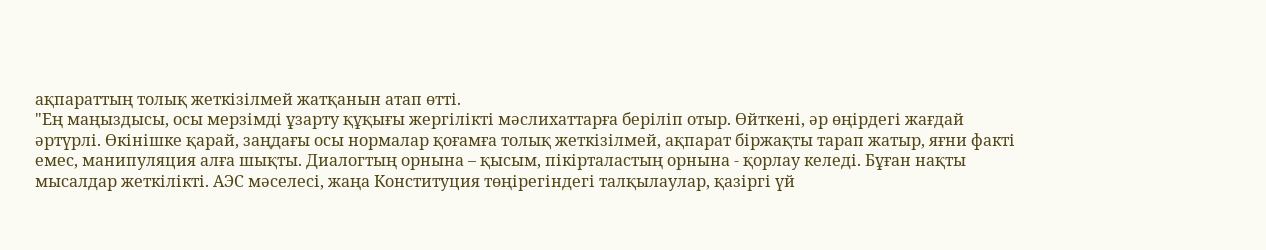ақпараттың толық жеткізілмей жатқанын атап өтті.
"Ең маңыздысы, осы мерзімді ұзарту құқығы жергілікті мәслихаттарға беріліп отыр. Өйткені, әр өңірдегі жағдай әртүрлі. Өкінішке қарай, заңдағы осы нормалар қоғамға толық жеткізілмей, ақпарат біржақты тарап жатыр, яғни факті емес, манипуляция алға шықты. Диалогтың орнына – қысым, пікірталастың орнына - қорлау келеді. Бұған нақты мысалдар жеткілікті. АЭС мәселесі, жаңа Конституция төңірегіндегі талқылаулар, қазіргі үй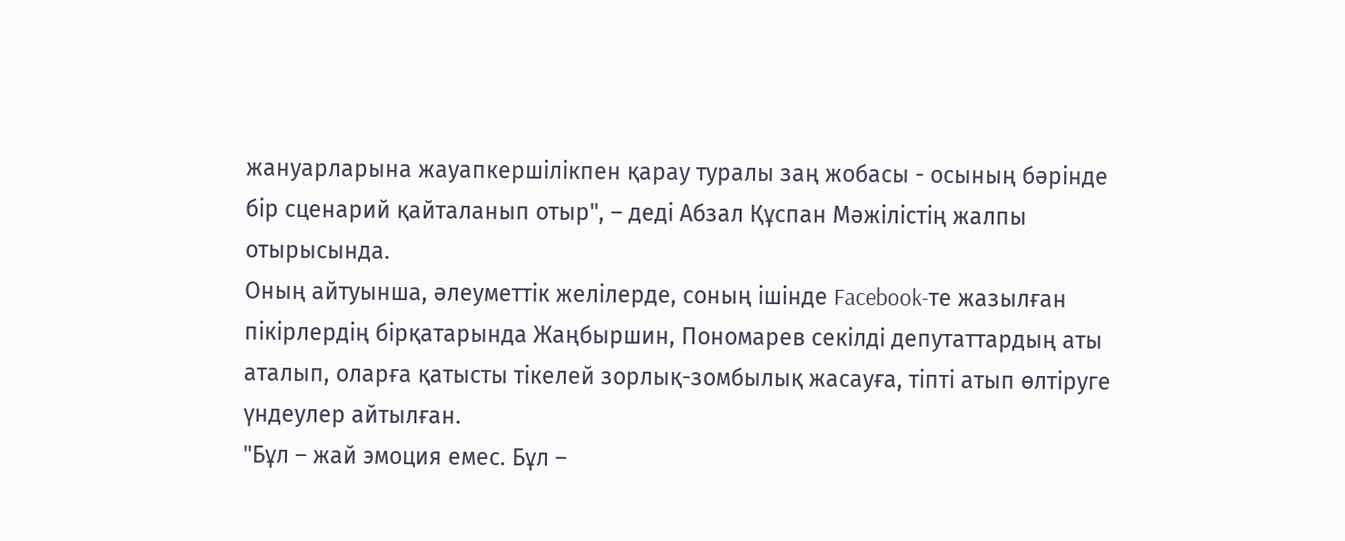жануарларына жауапкершілікпен қарау туралы заң жобасы - осының бәрінде бір сценарий қайталанып отыр", – деді Абзал Құспан Мәжілістің жалпы отырысында.
Оның айтуынша, әлеуметтік желілерде, соның ішінде Facebook-те жазылған пікірлердің бірқатарында Жаңбыршин, Пономарев секілді депутаттардың аты аталып, оларға қатысты тікелей зорлық-зомбылық жасауға, тіпті атып өлтіруге үндеулер айтылған.
"Бұл – жай эмоция емес. Бұл –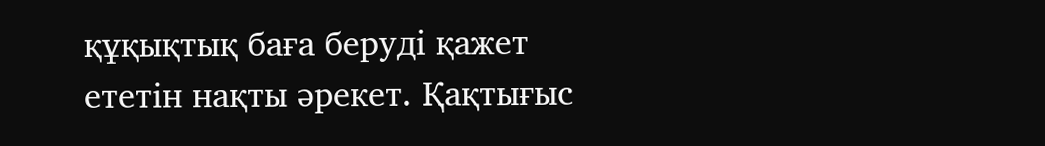құқықтық баға беруді қажет ететін нақты әрекет. Қақтығыс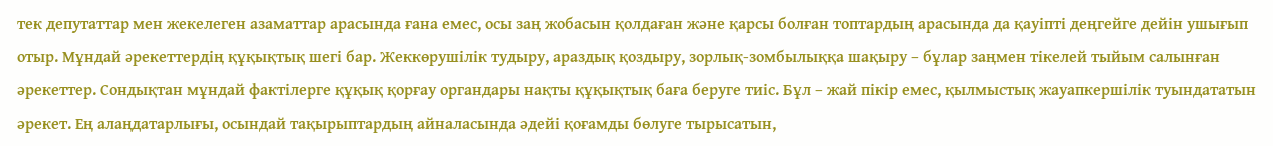тек депутаттар мен жекелеген азаматтар арасында ғана емес, осы заң жобасын қолдаған және қарсы болған топтардың арасында да қауіпті деңгейге дейін ушығып отыр. Мұндай әрекеттердің құқықтық шегі бар. Жеккөрушілік тудыру, араздық қоздыру, зорлық-зомбылыққа шақыру – бұлар заңмен тікелей тыйым салынған әрекеттер. Сондықтан мұндай фактілерге құқық қорғау органдары нақты құқықтық баға беруге тиіс. Бұл – жай пікір емес, қылмыстық жауапкершілік туындататын әрекет. Ең алаңдатарлығы, осындай тақырыптардың айналасында әдейі қоғамды бөлуге тырысатын,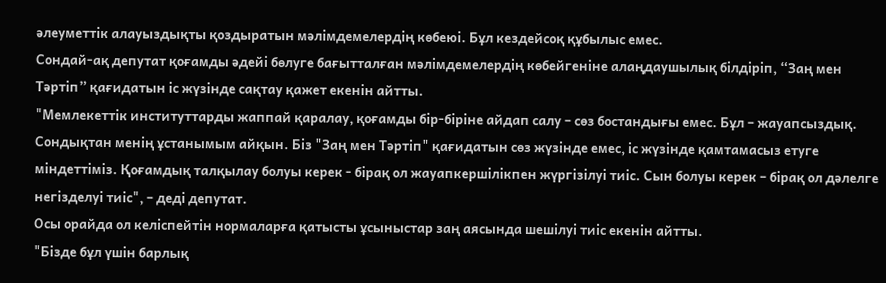әлеуметтік алауыздықты қоздыратын мәлімдемелердің көбеюі. Бұл кездейсоқ құбылыс емес.
Сондай-ақ депутат қоғамды әдейі бөлуге бағытталған мәлімдемелердің көбейгеніне алаңдаушылық білдіріп, “Заң мен Тәртіп” қағидатын іс жүзінде сақтау қажет екенін айтты.
"Мемлекеттік институттарды жаппай қаралау, қоғамды бір-біріне айдап салу – сөз бостандығы емес. Бұл – жауапсыздық. Сондықтан менің ұстанымым айқын. Біз "Заң мен Тәртіп" қағидатын сөз жүзінде емес, іс жүзінде қамтамасыз етуге міндеттіміз. Қоғамдық талқылау болуы керек - бірақ ол жауапкершілікпен жүргізілуі тиіс. Сын болуы керек – бірақ ол дәлелге негізделуі тиіс", – деді депутат.
Осы орайда ол келіспейтін нормаларға қатысты ұсыныстар заң аясында шешілуі тиіс екенін айтты.
"Бізде бұл үшін барлық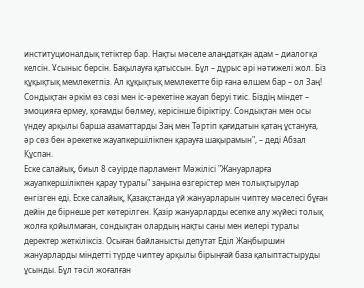институционалдық тетіктер бар. Нақты мәселе алаңдатқан адам – диалогқа келсін. Ұсыныс берсін. Бақылауға қатыссын. Бұл – дұрыс әрі нәтижелі жол. Біз құқықтық мемлекетпіз. Ал құқықтық мемлекетте бір ғана өлшем бар – ол Заң! Сондықтан әркім өз сөзі мен іс-әрекетіне жауап беруі тиіс. Біздің міндет – эмоцияға ермеу, қоғамды бөлмеу, керісінше біріктіру. Сондықтан мен осы үндеу арқылы барша азаматтарды Заң мен Тәртіп қағидатын қатаң ұстануға, әр сөз бен әрекетке жауапкершілікпен қарауға шақырамын", – деді Абзал Құспан.
Еске салайық, биыл 8 сәуірде парламент Мәжілісі "Жануарларға жауапкершілікпен қарау туралы" заңына өзгерістер мен толықтырулар енгізген еді. Еске салайық, Қазақстанда үй жануарларын чиптеу мәселесі бұған дейін де бірнеше рет көтерілген. Қазір жануарларды есепке алу жүйесі толық жолға қойылмаған, сондықтан олардың нақты саны мен иелері туралы деректер жеткіліксіз. Осыған байланысты депутат Еділ Жаңбыршин жануарларды міндетті түрде чиптеу арқылы бірыңғай база қалыптастыруды ұсынды. Бұл тәсіл жоғалған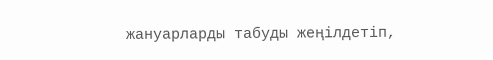жануарларды табуды жеңілдетіп,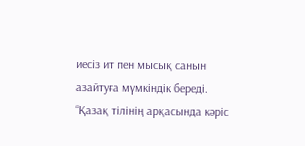иесіз ит пен мысық санын азайтуға мүмкіндік береді.
“Қазақ тілінің арқасында кәріс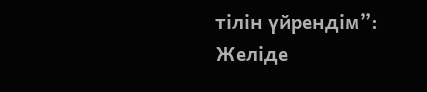тілін үйрендім”: Желіде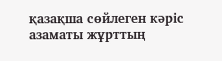қазақша сөйлеген кәріс азаматы жұрттың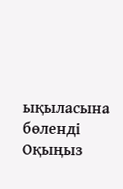ықыласына бөленді
Оқыңыз